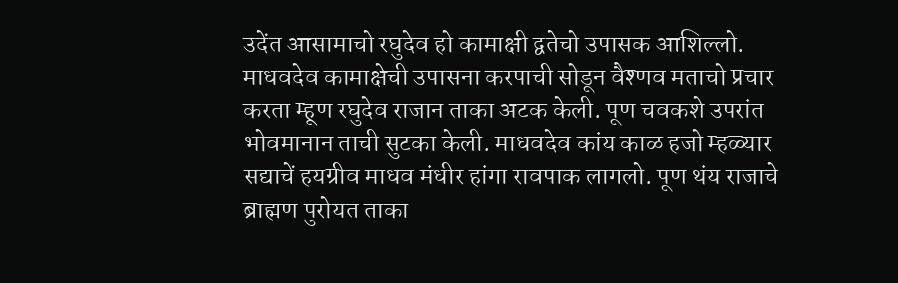उदेंत आसामाचो रघुदेव हो कामाक्षी द्वतेचो उपासक आशिल्लो. माधवदेव कामाक्षेची उपासना करपाची सोडून वैश्णव मताचो प्रचार करता म्हूण रघुदेव राजान ताका अटक केली. पूण चवकशे उपरांत भोवमानान ताची सुटका केली. माधवदेव कांय काळ हजो म्हळ्यार सद्याचें हयग्रीव माधव मंधीर हांगा रावपाक लागलो. पूण थंय राजाचे ब्राह्मण पुरोयत ताका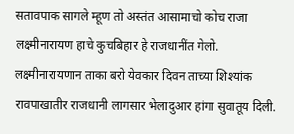सतावपाक सागले म्हूण तो अस्तंत आसामाचो कोच राजा लक्ष्मीनारायण हाचे कुचबिहार हे राजधानींत गेलो. लक्ष्मीनारायणान ताका बरो येवकार दिवन ताच्या शिश्यांक रावपाखातीर राजधानी लागसार भेलादुआर हांगा सुवातूय दिली.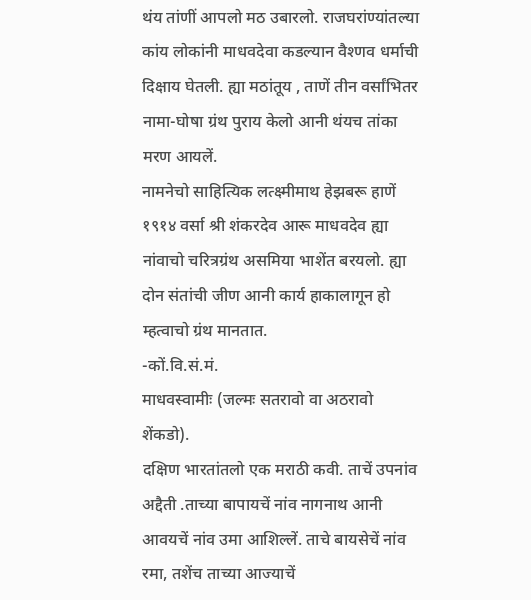थंय तांणीं आपलो मठ उबारलो. राजघरांण्यांतल्या कांय लोकांनी माधवदेवा कडल्यान वैश्णव धर्माची दिक्षाय घेतली. ह्या मठांतूय , ताणें तीन वर्सांभितर नामा-घोषा ग्रंथ पुराय केलो आनी थंयच तांका मरण आयलें.
नामनेचो साहित्यिक लत्क्ष्मीमाथ हेझबरू हाणें १९१४ वर्सा श्री शंकरदेव आरू माधवदेव ह्या नांवाचो चरित्रग्रंथ असमिया भाशेंत बरयलो. ह्या दोन संतांची जीण आनी कार्य हाकालागून हो म्हत्वाचो ग्रंथ मानतात.
-कों.वि.सं.मं.
माधवस्वामीः (जल्मः सतरावो वा अठरावो शेंकडो).
दक्षिण भारतांतलो एक मराठी कवी. ताचें उपनांव अद्दैती .ताच्या बापायचें नांव नागनाथ आनी आवयचें नांव उमा आशिल्लें. ताचे बायसेचें नांव रमा, तशेंच ताच्या आज्याचें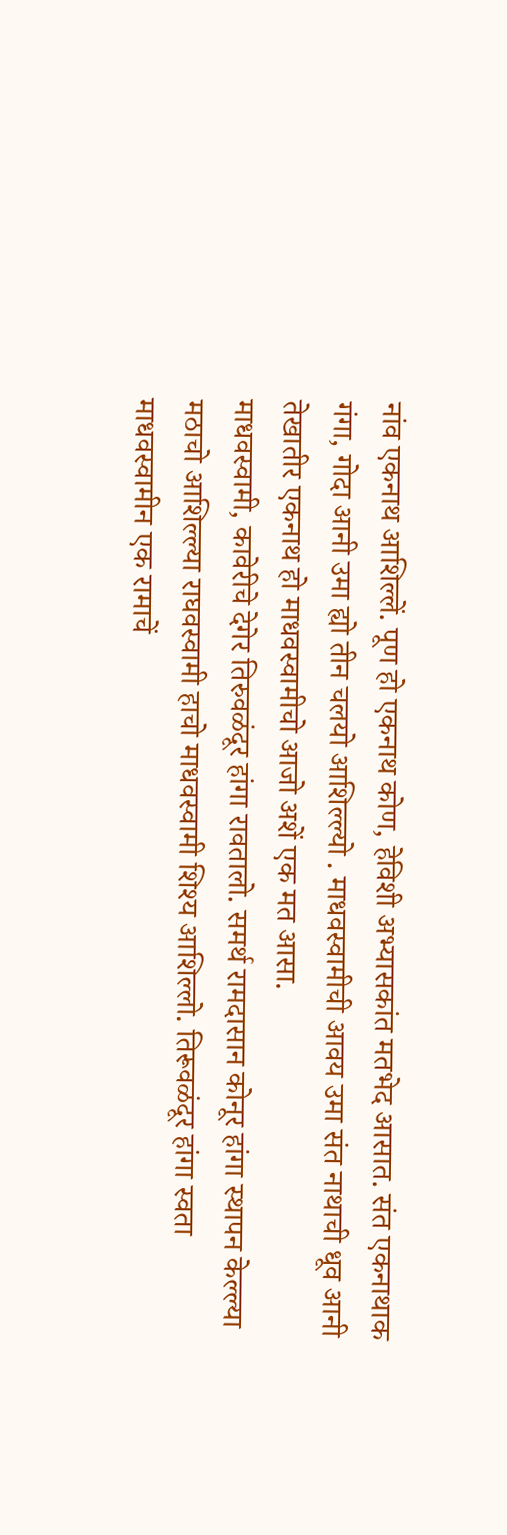नांव एकनाथ आशिल्लें. पूण हो एकनाथ कोण, हेविशी अभ्यासकांत मतभेद आसात. संत एकनाथाक गंगा, गोदा आनी उमा ह्यो तीन चलयो आशिल्ल्यो . माधवस्वामीची आवय उमा संत नाथाची धूव आनी तेखातीर एकनाथ हो माधवस्वामीचो आजो अशें एक मत आसा.
माधवस्वामी, कावेरीचे देगेर तिरुवळंदूर हांगा रावतालो. समर्थ रामदासान कोनूर हांगा स्थापन केल्ल्या मठाचो आशिल्ल्या राघवस्वामी हाचो माधवस्वामी शिश्य आशिल्लो. तिरूवळंदूर हांगा स्वता माधवस्वामीन एक रामाचें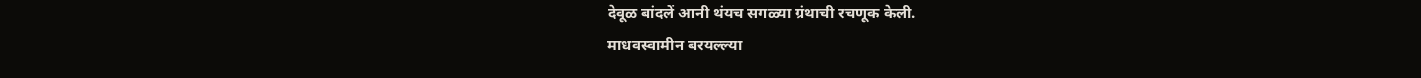देवूळ बांदलें आनी थंयच सगळ्या ग्रंथाची रचणूक केली.
माधवस्वामीन बरयल्ल्या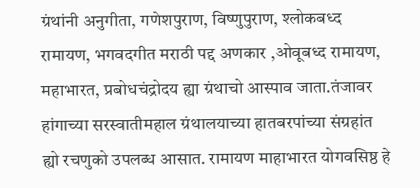ग्रंथांनी अनुगीता, गणेशपुराण, विष्णुपुराण, श्लोकबध्द रामायण, भगवदगीत मराठी पद्द अणकार ,ओवूबध्द रामायण, महाभारत, प्रबोधचंद्रोदय ह्या ग्रंथाचो आस्पाव जाता.तंजावर हांगाच्या सरस्वातीमहाल ग्रंथालयाच्या हातबरपांच्या संग्रहांत ह्यो रचणुको उपलब्ध आसात. रामायण माहाभारत योगवसिष्ठ हे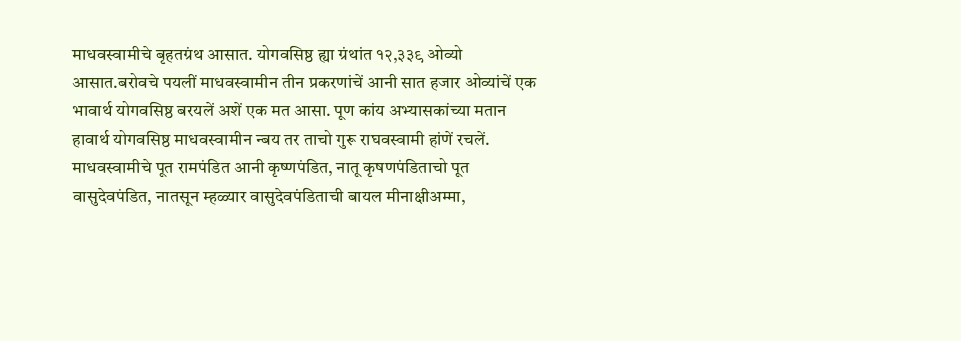माधवस्वामीचे बृहतग्रंथ आसात. योगवसिष्ठ ह्या ग्रंथांत १२,३३९ ओव्यो आसात.बरोवचे पयलीं माधवस्वामीन तीन प्रकरणांचें आनी सात हजार ओव्यांचें एक भावार्थ योगवसिष्ठ बरयलें अशें एक मत आसा. पूण कांय अभ्यासकांच्या मतान हावार्थ योगवसिष्ठ माधवस्वामीन न्बय तर ताचो गुरू राघवस्वामी हांणें रचलें.
माधवस्वामीचे पूत रामपंडित आनी कृष्णपंडित, नातू कृषणपंडिताचो पूत वासुदेवपंडित, नातसून म्हळ्यार वासुदेवपंडिताची बायल मीनाक्षीअम्मा,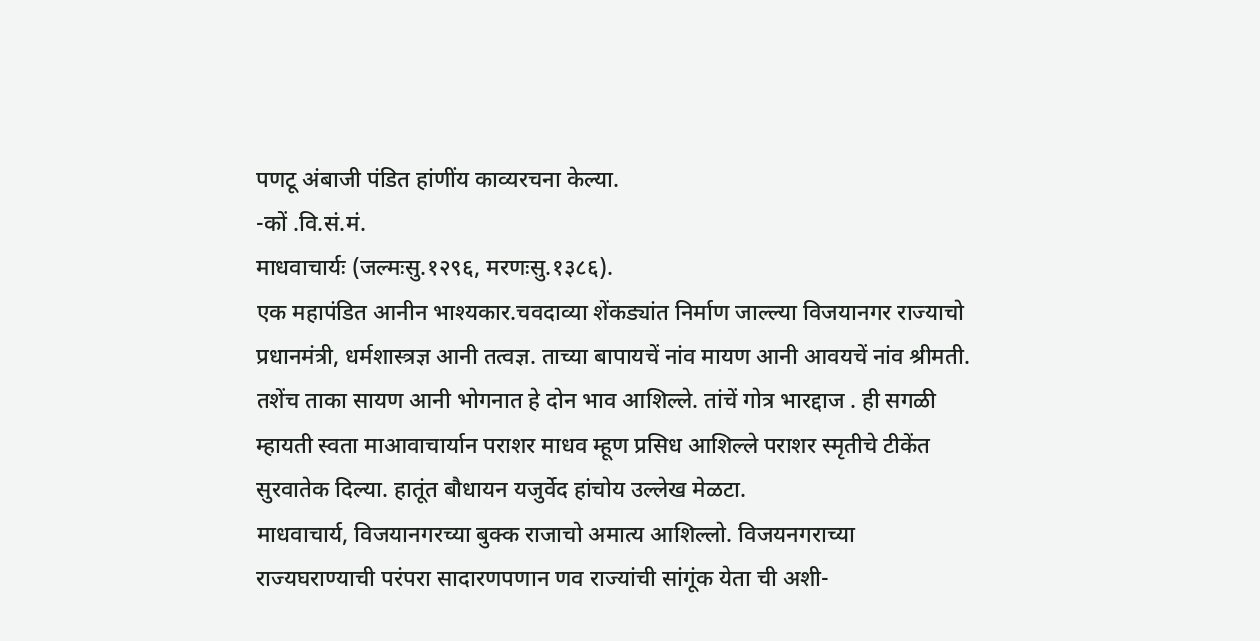पणटू अंबाजी पंडित हांणींय काव्यरचना केल्या.
-कों .वि.सं.मं.
माधवाचार्यः (जल्मःसु.१२९६, मरणःसु.१३८६).
एक महापंडित आनीन भाश्यकार.चवदाव्या शेंकड्यांत निर्माण जाल्ल्या विजयानगर राज्याचो प्रधानमंत्री, धर्मशास्त्रज्ञ आनी तत्वज्ञ. ताच्या बापायचें नांव मायण आनी आवयचें नांव श्रीमती. तशेंच ताका सायण आनी भोगनात हे दोन भाव आशिल्ले. तांचें गोत्र भारद्दाज . ही सगळी म्हायती स्वता माआवाचार्यान पराशर माधव म्हूण प्रसिध आशिल्ले पराशर स्मृतीचे टीकेंत सुरवातेक दिल्या. हातूंत बौधायन यजुर्वेद हांचोय उल्लेख मेळटा.
माधवाचार्य, विजयानगरच्या बुक्क राजाचो अमात्य आशिल्लो. विजयनगराच्या राज्यघराण्याची परंपरा सादारणपणान णव राज्यांची सांगूंक येता ची अशी-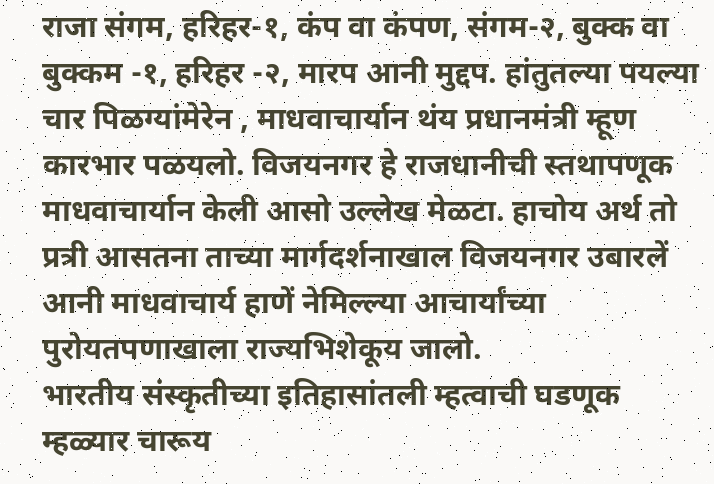राजा संगम, हरिहर-१, कंप वा कंपण, संगम-२, बुक्क वा बुक्कम -१, हरिहर -२, मारप आनी मुद्दप. हांतुतल्या पयल्या चार पिळग्यांमेरेन , माधवाचार्यान थंय प्रधानमंत्री म्हूण कारभार पळयलो. विजयनगर हे राजधानीची स्तथापणूक माधवाचार्यान केली आसो उल्लेख मेळटा. हाचोय अर्थ तो प्रत्री आसतना ताच्या मार्गदर्शनाखाल विजयनगर उबारलें आनी माधवाचार्य हाणें नेमिल्ल्या आचार्यांच्या पुरोयतपणाखाला राज्यभिशेकूय जालो.
भारतीय संस्कृतीच्या इतिहासांतली म्हत्वाची घडणूक म्हळ्यार चारूय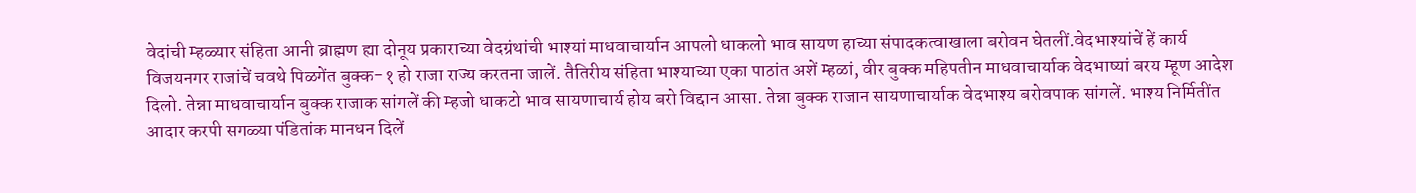वेदांची म्हळ्यार संहिता आनी ब्राह्मण ह्या दोनूय प्रकाराच्या वेदग्रंथांची भाश्यां माधवाचार्यान आपलो धाकलो भाव सायण हाच्या संपादकत्वाखाला बरोवन घेतलीं.वेदभाश्यांचें हें कार्य विजयनगर राजांचें चवथे पिळगेंत बुक्क-१ हो राजा राज्य करतना जालें. तैतिरीय संहिता भाश्याच्या एका पाठांत अशें म्हळां, वीर बुक्क महिपतीन माधवाचार्याक वेदभाष्यां बरय म्हूण आदेश दिलो. तेन्ना माधवाचार्यान बुक्क राजाक सांगलें की म्हजो धाकटो भाव सायणाचार्य होय बरो विद्दान आसा. तेन्ना बुक्क राजान सायणाचार्याक वेदभाश्य बरोवपाक सांगलें. भाश्य निर्मितींत आदार करपी सगळ्या पंडितांक मानधन दिलें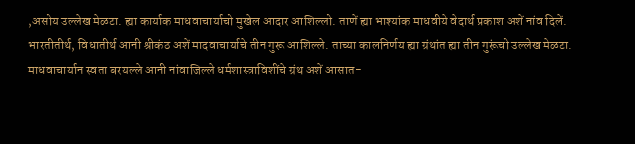,असोय उल्लेख मेळटा. ह्या कार्याक माधवाचार्याचो मुखेल आदार आशिल्लो. ताणें ह्या भाश्यांक माधवीये वेदार्थ प्रकाश अशें नांव दिलें.
भारतीतीर्थ, विधातीर्थ आनी श्रीकंठ अशें मादवाचार्याचे तीन गुरू आशिल्ले. ताच्या कालनिर्णय ह्या ग्रंथांत ह्या तीन गुरूंचो उल्लेख मेळटा.
माधवाचार्यान स्वता बरयल्ले आनी नांवाजिल्ले धर्मशास्त्राविशींचे ग्रंथ अशें आसात-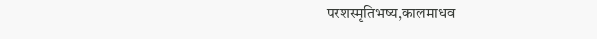परशस्मृतिभष्य,कालमाधव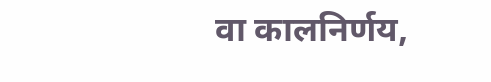वा कालनिर्णय,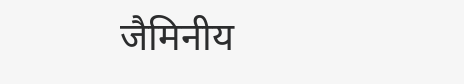जैमिनीय